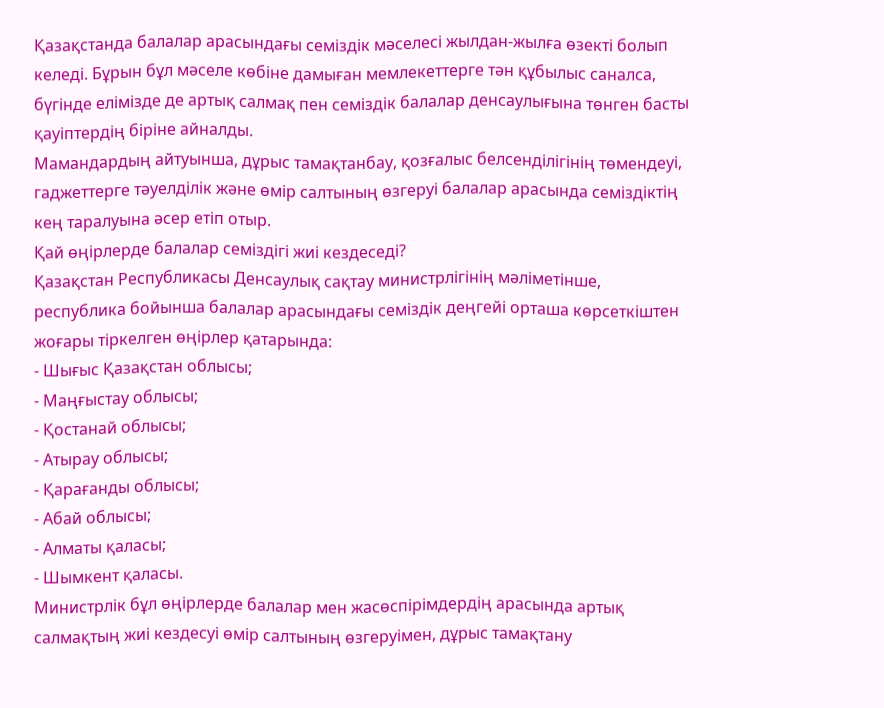Қазақстанда балалар арасындағы семіздік мәселесі жылдан-жылға өзекті болып келеді. Бұрын бұл мәселе көбіне дамыған мемлекеттерге тән құбылыс саналса, бүгінде елімізде де артық салмақ пен семіздік балалар денсаулығына төнген басты қауіптердің біріне айналды.
Мамандардың айтуынша, дұрыс тамақтанбау, қозғалыс белсенділігінің төмендеуі, гаджеттерге тәуелділік және өмір салтының өзгеруі балалар арасында семіздіктің кең таралуына әсер етіп отыр.
Қай өңірлерде балалар семіздігі жиі кездеседі?
Қазақстан Республикасы Денсаулық сақтау министрлігінің мәліметінше, республика бойынша балалар арасындағы семіздік деңгейі орташа көрсеткіштен жоғары тіркелген өңірлер қатарында:
- Шығыс Қазақстан облысы;
- Маңғыстау облысы;
- Қостанай облысы;
- Атырау облысы;
- Қарағанды облысы;
- Абай облысы;
- Алматы қаласы;
- Шымкент қаласы.
Министрлік бұл өңірлерде балалар мен жасөспірімдердің арасында артық салмақтың жиі кездесуі өмір салтының өзгеруімен, дұрыс тамақтану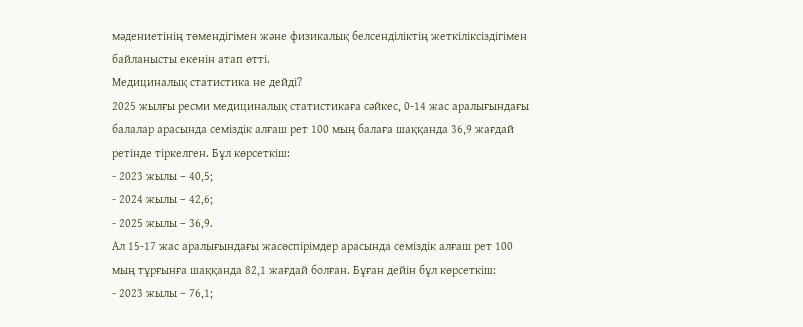мәдениетінің төмендігімен және физикалық белсенділіктің жеткіліксіздігімен байланысты екенін атап өтті.
Медициналық статистика не дейді?
2025 жылғы ресми медициналық статистикаға сәйкес, 0-14 жас аралығындағы балалар арасында семіздік алғаш рет 100 мың балаға шаққанда 36,9 жағдай ретінде тіркелген. Бұл көрсеткіш:
- 2023 жылы – 40,5;
- 2024 жылы – 42,6;
- 2025 жылы – 36,9.
Ал 15-17 жас аралығындағы жасөспірімдер арасында семіздік алғаш рет 100 мың тұрғынға шаққанда 82,1 жағдай болған. Бұған дейін бұл көрсеткіш:
- 2023 жылы – 76,1;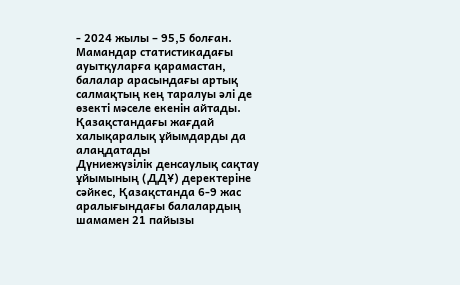- 2024 жылы – 95,5 болған.
Мамандар статистикадағы ауытқуларға қарамастан, балалар арасындағы артық салмақтың кең таралуы әлі де өзекті мәселе екенін айтады.
Қазақстандағы жағдай халықаралық ұйымдарды да алаңдатады
Дүниежүзілік денсаулық сақтау ұйымының (ДДҰ) деректеріне сәйкес, Қазақстанда 6-9 жас аралығындағы балалардың шамамен 21 пайызы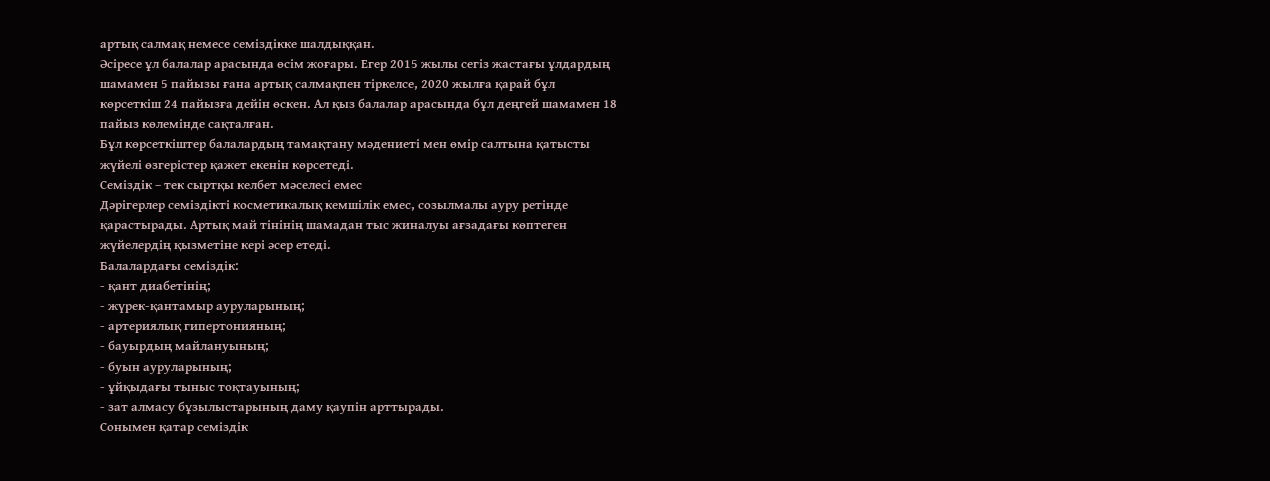артық салмақ немесе семіздікке шалдыққан.
Әсіресе ұл балалар арасында өсім жоғары. Егер 2015 жылы сегіз жастағы ұлдардың шамамен 5 пайызы ғана артық салмақпен тіркелсе, 2020 жылға қарай бұл көрсеткіш 24 пайызға дейін өскен. Ал қыз балалар арасында бұл деңгей шамамен 18 пайыз көлемінде сақталған.
Бұл көрсеткіштер балалардың тамақтану мәдениеті мен өмір салтына қатысты жүйелі өзгерістер қажет екенін көрсетеді.
Семіздік – тек сыртқы келбет мәселесі емес
Дәрігерлер семіздікті косметикалық кемшілік емес, созылмалы ауру ретінде қарастырады. Артық май тінінің шамадан тыс жиналуы ағзадағы көптеген жүйелердің қызметіне кері әсер етеді.
Балалардағы семіздік:
- қант диабетінің;
- жүрек-қантамыр ауруларының;
- артериялық гипертонияның;
- бауырдың майлануының;
- буын ауруларының;
- ұйқыдағы тыныс тоқтауының;
- зат алмасу бұзылыстарының даму қаупін арттырады.
Сонымен қатар семіздік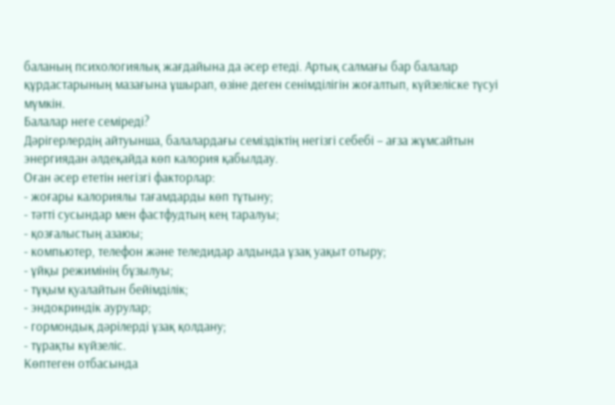баланың психологиялық жағдайына да әсер етеді. Артық салмағы бар балалар құрдастарының мазағына ұшырап, өзіне деген сенімділігін жоғалтып, күйзеліске түсуі мүмкін.
Балалар неге семіреді?
Дәрігерлердің айтуынша, балалардағы семіздіктің негізгі себебі – ағза жұмсайтын энергиядан әлдеқайда көп калория қабылдау.
Оған әсер ететін негізгі факторлар:
- жоғары калориялы тағамдарды көп тұтыну;
- тәтті сусындар мен фастфудтың кең таралуы;
- қозғалыстың азаюы;
- компьютер, телефон және теледидар алдында ұзақ уақыт отыру;
- ұйқы режимінің бұзылуы;
- тұқым қуалайтын бейімділік;
- эндокриндік аурулар;
- гормондық дәрілерді ұзақ қолдану;
- тұрақты күйзеліс.
Көптеген отбасында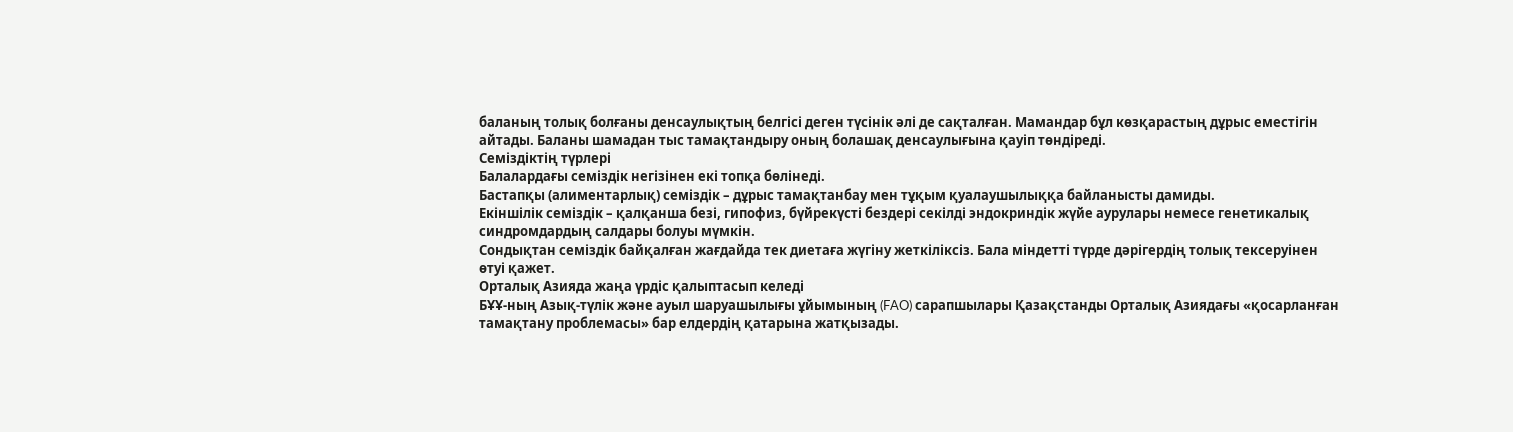баланың толық болғаны денсаулықтың белгісі деген түсінік әлі де сақталған. Мамандар бұл көзқарастың дұрыс еместігін айтады. Баланы шамадан тыс тамақтандыру оның болашақ денсаулығына қауіп төндіреді.
Семіздіктің түрлері
Балалардағы семіздік негізінен екі топқа бөлінеді.
Бастапқы (алиментарлық) семіздік – дұрыс тамақтанбау мен тұқым қуалаушылыққа байланысты дамиды.
Екіншілік семіздік – қалқанша безі, гипофиз, бүйрекүсті бездері секілді эндокриндік жүйе аурулары немесе генетикалық синдромдардың салдары болуы мүмкін.
Сондықтан семіздік байқалған жағдайда тек диетаға жүгіну жеткіліксіз. Бала міндетті түрде дәрігердің толық тексеруінен өтуі қажет.
Орталық Азияда жаңа үрдіс қалыптасып келеді
БҰҰ-ның Азық-түлік және ауыл шаруашылығы ұйымының (FAO) сарапшылары Қазақстанды Орталық Азиядағы «қосарланған тамақтану проблемасы» бар елдердің қатарына жатқызады.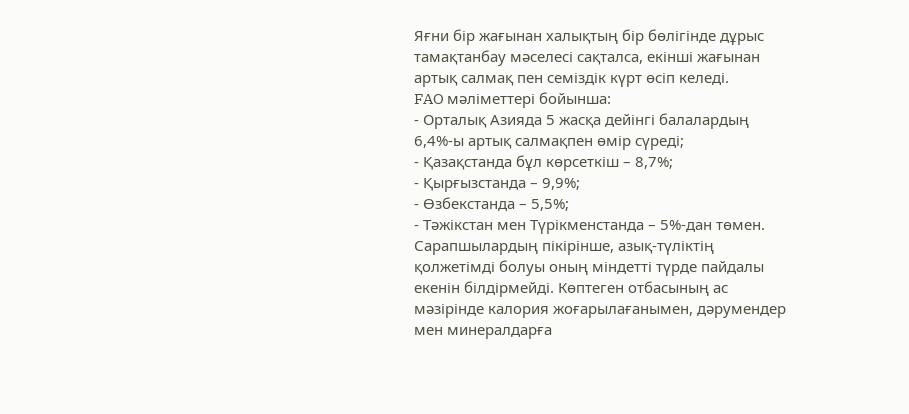Яғни бір жағынан халықтың бір бөлігінде дұрыс тамақтанбау мәселесі сақталса, екінші жағынан артық салмақ пен семіздік күрт өсіп келеді.
FAO мәліметтері бойынша:
- Орталық Азияда 5 жасқа дейінгі балалардың 6,4%-ы артық салмақпен өмір сүреді;
- Қазақстанда бұл көрсеткіш – 8,7%;
- Қырғызстанда – 9,9%;
- Өзбекстанда – 5,5%;
- Тәжікстан мен Түрікменстанда – 5%-дан төмен.
Сарапшылардың пікірінше, азық-түліктің қолжетімді болуы оның міндетті түрде пайдалы екенін білдірмейді. Көптеген отбасының ас мәзірінде калория жоғарылағанымен, дәрумендер мен минералдарға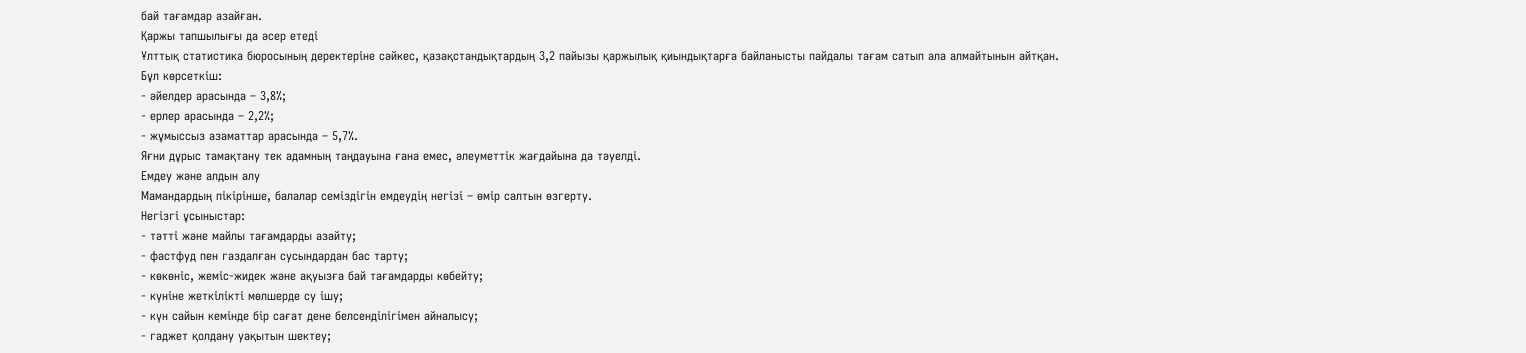бай тағамдар азайған.
Қаржы тапшылығы да әсер етеді
Ұлттық статистика бюросының деректеріне сәйкес, қазақстандықтардың 3,2 пайызы қаржылық қиындықтарға байланысты пайдалы тағам сатып ала алмайтынын айтқан.
Бұл көрсеткіш:
- әйелдер арасында – 3,8%;
- ерлер арасында – 2,2%;
- жұмыссыз азаматтар арасында – 5,7%.
Яғни дұрыс тамақтану тек адамның таңдауына ғана емес, әлеуметтік жағдайына да тәуелді.
Емдеу және алдын алу
Мамандардың пікірінше, балалар семіздігін емдеудің негізі – өмір салтын өзгерту.
Негізгі ұсыныстар:
- тәтті және майлы тағамдарды азайту;
- фастфуд пен газдалған сусындардан бас тарту;
- көкөніс, жеміс-жидек және ақуызға бай тағамдарды көбейту;
- күніне жеткілікті мөлшерде су ішу;
- күн сайын кемінде бір сағат дене белсенділігімен айналысу;
- гаджет қолдану уақытын шектеу;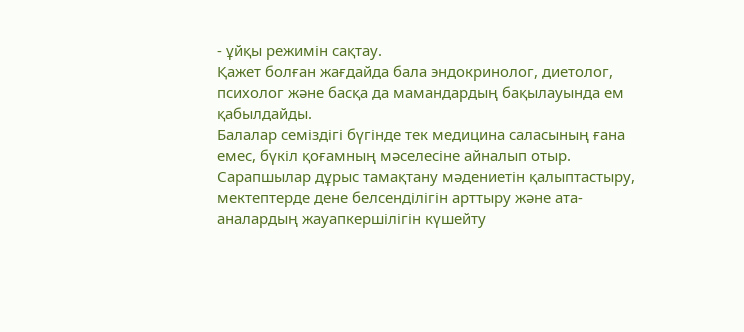- ұйқы режимін сақтау.
Қажет болған жағдайда бала эндокринолог, диетолог, психолог және басқа да мамандардың бақылауында ем қабылдайды.
Балалар семіздігі бүгінде тек медицина саласының ғана емес, бүкіл қоғамның мәселесіне айналып отыр. Сарапшылар дұрыс тамақтану мәдениетін қалыптастыру, мектептерде дене белсенділігін арттыру және ата-аналардың жауапкершілігін күшейту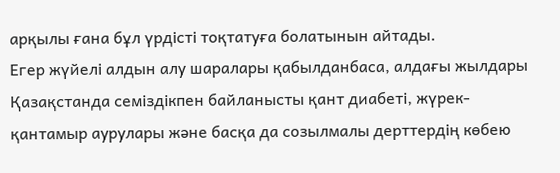арқылы ғана бұл үрдісті тоқтатуға болатынын айтады.
Егер жүйелі алдын алу шаралары қабылданбаса, алдағы жылдары Қазақстанда семіздікпен байланысты қант диабеті, жүрек-қантамыр аурулары және басқа да созылмалы дерттердің көбею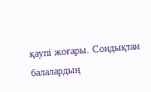қаупі жоғары. Сондықтан балалардың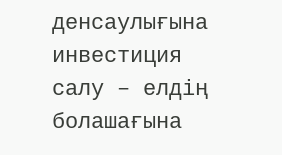денсаулығына инвестиция салу – елдің болашағына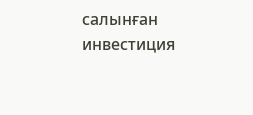салынған инвестиция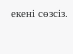екені сөзсіз.